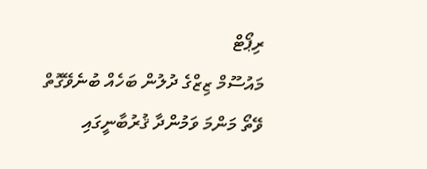ރިޕޯޓް
މައުސޫމް ޒިޒްގެ ދުލުން ބަހެއް ބުނެވޭގޮތް ވޭތޯ މަންމަ ވަމުންދާ ޤުރުބާނީގައި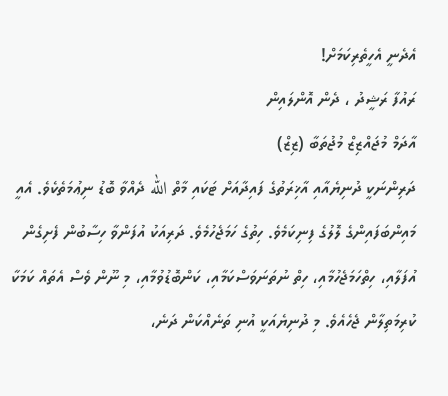އެދެނީ އެހީތެރިކަމަށް!
ރައުފާ ރަޝީދު ، ދެން އޮންލައިން
އާދަމް މުޖައްޒިޒް މުޖުތަބާ (ޒިޒް)
ދަރިންނަކީ ދުނިޔެއާއި އާޚިރަތުގެ ފައިދާއަށް ޓަކައި މާތް الله ދެއްވާ ބޮޑު ނިޢުމަތެކެވެ. އެއީ މައިންބަފައިންގެ ލޮލުގެ ފިނިކަމެވެ. ހިތުގެ ހަމަޖެހުމެވެ. ދަރިއަކު އުފަންވާ ހިސާބުން ފެށިގެން އުފަލާއި، ހިތްހަމަޖެހުމާއި، ހިތް ނުތަނަވަސްކަމާއި، ކަންބޮޑުވުމާއި، މި ނޫން ވެސް އެތައް ކަމަކާ ކުރިމަތިލާން ޖެހެއެވެ. މި ދުނިޔެއަކީ އުނި ތަނެއްކަން ދަނެ،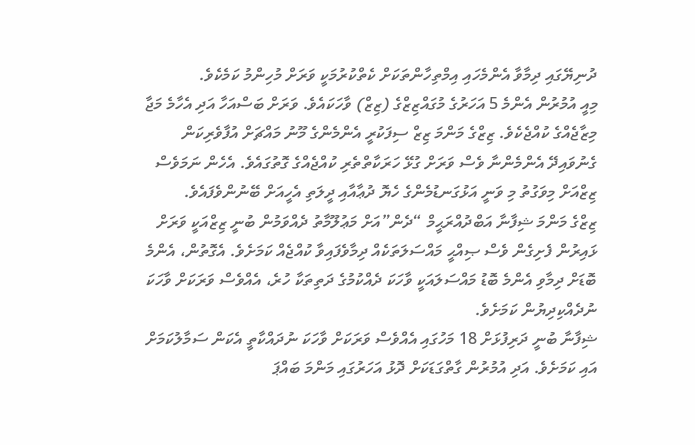ދުނިޔޭގައި ދިމާވާ އެންމެހައި އިމްތިހާންތަކަށް ކެތްކުރުމަކީ ވަރަށް މުހިންމު ކަމެކެވެ.
މިއީ އުމުރުން އެންމެ 5 އަހަރުގެ މުގައްޒިޒްގެ (ޒިޒް) ވާހަކައެވެ. ވަރަށް ބަސްއަހާ އަދި އެހާމެ މަޖާ މިޒާޖެއްގެ ކުއްޖެކެވެ. ޒިޒްގެ މަންމަ ޒިޒް ސިފަކުރީ އެންމެންގެ މޫނު މައްޗަށް އުފާވެރިކަން ގެނުވައިދޭ އެންމެންނާ ވެސް ވަރަށް ގުޅޭ ހަރަކާތްތެރި ކުއްޖެއްގެ ގޮތުގައެވެ. އެހެން ނަމަވެސް ޒިޒްއަށް މިވަގުތު މި ވަނީ އަޅުގަނޑުމެންގެ ހެޔޮ ދުޢާއާއި ދީލަތި އެހީއަށް ބޭނުންވެފައެވެ.
ޒިޒްގެ މަންމަ ޝިފާނާ އަބްދުއްރަޙީމް “ދެން”އަށް މަޢުލޫމާތު ދެއްވަމުން ބުނީ ޒިޒްއަކީ ވަރަށް ޅައިރުން ފެށިގެން ވެސް ޞިއްޙީ މައްސަލަތަކެއް ދިމާވެފައިވާ ކުއްޖެއް ކަމަށެވެ. އެގޮތުން، އެންމެ ބޮޑަށް ދިމާވި އެންމެ ބޮޑު މައްސަލައަކީ ވާހަކަ ދެއްކުމުގެ ދަތިތަކާ ހުރެ، އެއްވެސް ވަރަކަށް ވާހަކަ ނުދެއްކިދިޔުން ކަމަށެވެ.
ޝިފާނާ ބުނީ ދަރިފުޅަށް 18 މަހުގައި އެއްވެސް ވަރަކަށް ވާހަކަ ނުދައްކާތީ އެކަން ސަމާލުކަމަށް އައި ކަމަށެވެ. އަދި އުމުރުން ގާތްގަޑަކަށް ދޮޅު އަހަރުގައި މަންމަ ބައްޕަ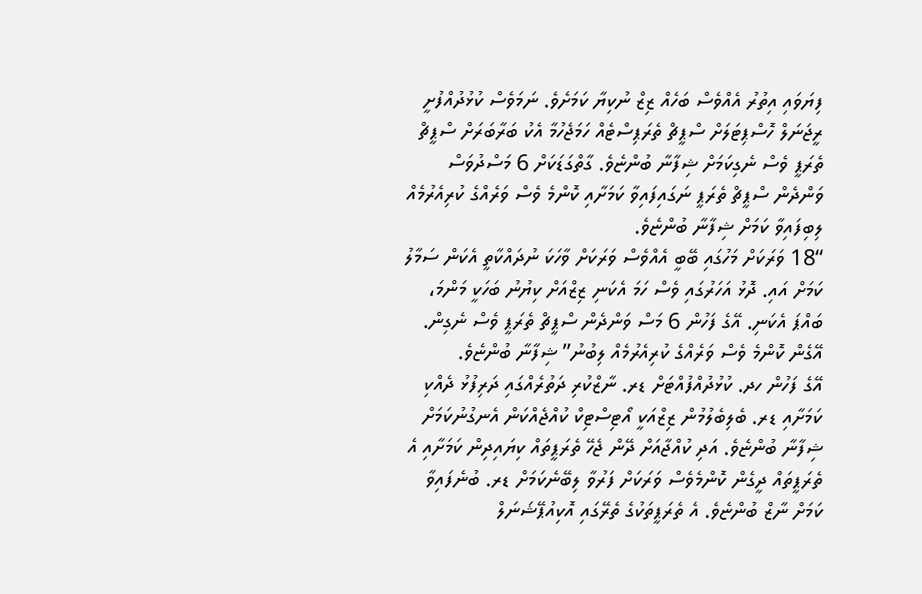ފިޔަވައި އިތުރު އެއްވެސް ބަހެއް ޒިޒް ނުކިޔާ ކަމަށެވެ. ނަމަވެސް ކުޅުދުއްފުށީ ރީޖަނަލް ހޮސްޕިޓަލަށް ސްޕީޗް ތެރަޕިސްޓެއް ހަމަޖެހުމާ އެކު ބަރާބަރަށް ސްޕީޗް ތެރަޕީ ވެސް ނެގިކަމަށް ޝިފާނާ ބުންޏެވެ. ގާތްގަޑަކަށް 6 މަސްދުވަސް ވަންދެން ސްޕީޗް ތެރަޕީ ނަގައިފައިވާ ކަމަށާއި ކޮންމެ ވެސް ވަރެއްގެ ކުރިއެރުމެއް ލިބިފައިވާ ކަމަށް ޝިފާނާ ބުންޏެވެ.
“18 ވަރަކަށް މަހުގައި ބޭބީ އެއްވެސް ވަރަކަށް ވާހަކަ ނުދައްކާތީ އެކަން ސަމާލު ކަމަށް އައި. ދޮޅު އަހަރުގައި ވެސް ހަމަ އެކަނި ޒިޒްއަށް ކިޔުނު ބަހަކީ މަންމަ، ބައްޕަ އެކަނި. އޭގެ ފަހުން 6 މަސް ވަންދެން ސްޕީޗް ތެރަޕީ ވެސް ނެގިން. އޭގެން ކޮންމެ ވެސް ވަރެއްގެ ކުރިއެރުމެއް ލިބުނު” ޝިފާނާ ބުންޏެވެ.
އޭގެ ފަހުން ހދ. ކުޅުދުއްފުއްޓަށް ޑރ. ނާޒްކުރި ދަތުރެއްގައި ދަރިފުޅު ދެއްކި ކަމަށާއި ޑރ. ބެލިބެލުމުން ޒިޒްއަކީ އޯޓިސްޓިކް ކުއްޖެއްކަން އެނގުނުކަމަށް ޝިފާނާ ބުންޏެވެ. އަދި ކުއްޖާއަށް ދޭން ޖެހޭ ތެރަޕީތައް ކިޔައިދިން ކަމަށާއި އެ ތެރަޕީތައް ދީގެން ކޮންމެވެސް ވަރަކަށް ފަރުވާ ލިބޭނެކަމަށް ޑރ. ބުނެފައިވާ ކަމަށް ނާޒް ބުންޏެވެ. އެ ތެރަޕީތަކުގެ ތެރޭގައި އޮކިއުޕޭޝަނަލް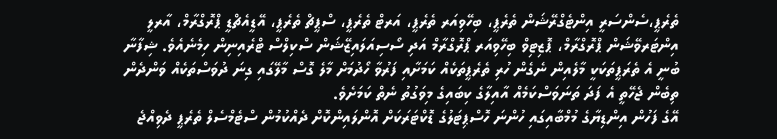ތެރެޕީ،ސެންސަރީ އިންޓެގްރޭޝަން ތެރެޕީ، ބިހޭވިއަރ ތެރެޕީ، އަރޓް ތެރެޕީ، ސްޕީޗް ތެރެޕީ، އޭޑީއެޗްޑީ ޕްރޮގްރާމް، އާރލީ އިންޓަރވޭޝަން ޕްރޮގްރާމް، ޕޮޒިޓިވް ބިހޭވިއަރ ޕްރޮގްރާމް އަދި ސޯސިއަލައިޒޭޝަން ސްކިލްސް ޓްރެއިނިން ހިމެނެއެވެ. ޝިފާނާ ބުނީ އެ ތެރަޕީތަކަކީ މާލެއިން ނެގެން ހުރި ތެރެޕީތަކެއް ކަމަށާއި ފަރުވާ ހޯދުމަށް މާލެ ގޮސް މާލޭގައި ގިނަ ދުވަސްތަކެއް ވަންދެން ތިބެން ޖެހޭތީ އެ ފަދަ ތަނަވަސްކަމެއް އާއިލާގެ ކިބައިގެ މިވަގުތު ނެތް ކަމަށެވެ.
އޭގެ ފަހުން އިންޑިޔާގެ މުމްބާއިގައި ހުންނަ ހޮސްޕިޓަލުގެ ޑޮކްޓަރަކަށް އޮންލައިންކޮށް ދެއްކުމުން ސްޓެމްސެލް ތެރެޕީ ދެވިއްޖެ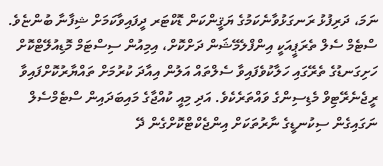ނަމަ، ދަރިފުޅު ރަނގަޅުވާނެކަމުގެ ޔަޤީންކަން ޑޮކްޓަރ ދީފައިވާކަމަށް ޝިފާނާ ބުންޏެވެ. ސްޓެމް ސެލް ތެރަޕީއަކީ އިންފްލެމޭޝަން ދަށްކޮށް، އިމިއުން ސިސްޓަމް މޮޑިއުލޭޓްކޮށް ހަށިގަނޑުގެ ތެރޭގައި ހަލާކުވެފައިވާ ސެލްތައް އަލުން އިއާދަ ކުރުމަށް ތައްޔާރުކޮށްފައިވާ ރީޖެނެރޭޓިވް މެޑިސިންގެ ވައްތަރެކެވެ. އަދި މިއީ ކުއްޖާގެ މައިބަދައިން ސްޓެމްސެލް ނަގައިގެން ސިކުނޑީގެ ނާރުތަކަށް އިންޖެކްޓްކޮށްގެން ދޭ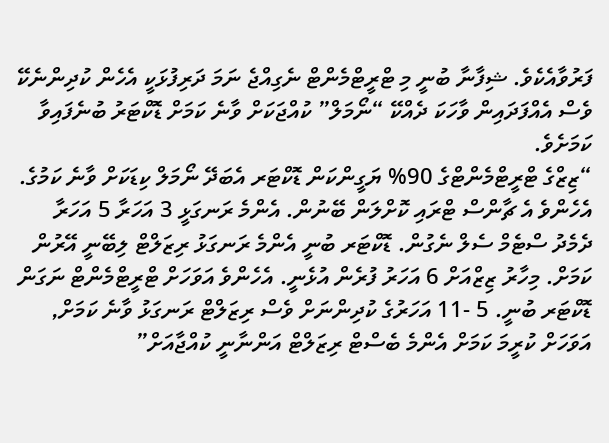ފަރުވާއެކެވެ. ޝިފާނާ ބުނީ މި ޓްރީޓްމެންޓް ނެގިއްޖެ ނަމަ ދަރިފުޅަކީ އެހެން ކުދިންނެކޭ ވެސް އެއްފަދައިން ވާހަކަ ދެއްކޭ “ނޯމަލް” ކުއްޖަކަށް ވާނެ ކަމަށް ޑޮކްޓަރު ބުނެފައިވާ ކަމަށެވެ.
“ޒިޒްގެ ޓްރީޓްމެންޓްގެ 90% ޔަގީންކަން ޑޮކްޓަރ އެބަދޭ ނޯމަލް ކިޑަކަށް ވާނެ ކަމުގެ. އެހެންވެ އެ ޗާންސް ޓްރައި ކޮށްލަން ބޭނުން. އެންމެ ރަނގަޅީ 3 އަހަރާ 5 އަހަރާ ދެމެދު ސްޓެމް ސެލް ނެގުން. ޑޮކްޓަރ ބުނީ އެންމެ ރަނގަޅު ރިޒަލްޓް ލިބޭނީ އޭރުން ކަމަށް. މިހާރު ޒިޒްއަށް 6 އަހަރު ފުރެން އުޅެނީ. އެހެންވެ އަވަހަށް ޓްރީޓްމެންޓް ނަގަން ޑޮކްޓަރ ބުނީ. 5 -11 އަހަރުގެ ކުދިންނަށް ވެސް ރިޒަލްޓް ރަނގަޅު ވާނެ ކަމަށް, އަވަހަށް ކުރީމަ ކަމަށް އެންމެ ބެސްޓް ރިޒަލްޓް އަންނާނީ ކުއްޖާއަށް”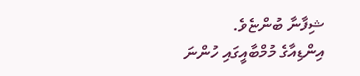ޝިފާނާ ބުންޏެވެ.
އިންޑިއާގެ މުމްބާއީގައި ހުންނަ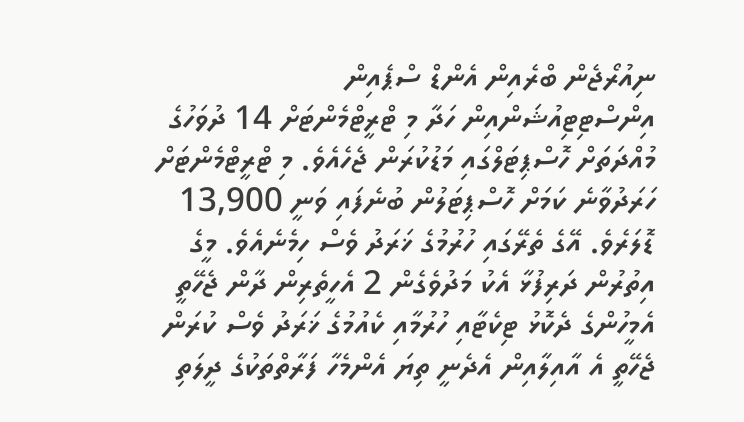ނިއުރޯޖެން ބްރެއިން އެންޑް ސްޕެއިން އިންސްޓިޓިއުޝަންއިން ހަދާ މި ޓްރީޓްމެންޓަށް 14 ދުވަހުގެ މުއްދަތަށް ހޮސްޕިޓަލްގައި މަޑުކުރަން ޖެހެއެވެ. މި ޓްރީޓްމެންޓަށް ހަރަދުވާނެ ކަމަށް ހޮސްޕިޓަލުން ބުނެފައި ވަނީ 13,900 ޑޮލަރެވެ. އޭގެ ތެރޭގައި ހުރުމުގެ ޚަރަދު ވެސް ހިމެނެއެވެ. މީގެ އިތުރުން ދަރިފުޅާ އެކު މަދުވެގެން 2 އެހީތެރިން ދާން ޖެހޭތީ އެމީހުންގެ ދެކޮޅު ޓިކެޓާއި ހުރުމާއި ކެއުމުގެ ޚަރަދު ވެސް ކުރަން ޖެހޭތީ އެ އާއިލާއިން އެދެނީ ތިޔަ އެންމެހާ ފަރާތްތަކުގެ ދީލަތި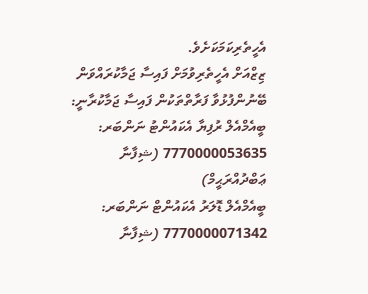އެހީތެރިކަމަކަށެވެ.
ޒިޒްއަށް އެހީތެރިވުމަށް ފައިސާ ޖަމާކުރައްވަން ބޭނުންފުޅުވާ ފަރާތްތަކުން ފައިސާ ޖަމާކުރާނީ:
ބީއެމްއެލް ރުފިޔާ އެކައުންޓު ނަންބަރ: 7770000053635 (ޝިފާނާ ޢަބްދުއްރަޙީމް)
ބީއެމްއެލް ޑޮލަރު އެކައުންޓް ނަންބަރ: 7770000071342 (ޝިފާނާ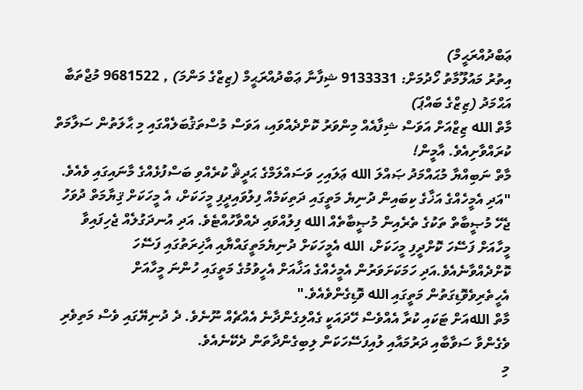ޢަބްދުއްރަޙީމް)
އިތުރު މައުލޫމާތު ހޯދުމަށް: 9133331 ޝިފާނާ ޢަބްދުއްރަޙީމް (ޒިޒްގެ މަންމަ) , 9681522 މުޖްތަބާ އަޙްމަދު (ޒިޒްގެ ބައްޕަ)
މާތް الله ޒިޒްއަށް އަވަސް ޝިފާއެއް މިންވަރު ކޮށްދެއްވައި، އަވަސް މުސްތަޤުބަލެއްގައި މި ޙާލަތުން ސަލާމަތް ކުރައްވާށިއެވެ. އާމީން!
މާތް ނަބިއްޔާ މުޙައްމަދު ޞައްލަ الله ޢަލައިހި ވަސައްލަމްގެ ޙަދީޘް ކުރެއްވި ބަސްފުޅެއްގެ މާނައިގައި ވެއެވެ.
"އަދި އެމީހެއްގެ އަޚާގެ ކިބައިން ދުނިޔެ މަތީގައި ދަތިކަމެއް ފިލުވައިދީފި މީހަކަށް، އެ މީހަކަށް ޤިޔާމަތް ދުވަހު ޖެހޭ މުޞީބާތް ތަކުގެ ތެރެއިން މުޞީބާތެއް الله ފިލުއްވައި ދެއްވާހުއްޓެވެ. އަދި އުނދަގުލެއް ޖެހިފައިވާ މީހާއަށް ފަސޭހަ ކޮށްދީފި މީހަކަށް، الله އެމީހަކަށް ދުނިޔެމަތީގައްޔާއި އާޚިރަތުގައި ފަސޭހަ ކޮށްދެއްވާނެއެވެ.އަދި ހަމަކަށަވަރުން އެމީހެއްގެ އަޚާއަށް އެހީވުމުގެ މަތީގައި ހުންނަ މީހާއަށް އެހީތެރިވެވޮޑިގަތުން މަތީގައި الله ވޮޑިގެންވެއެވެ."
މާތް اللهއަށް ޓަކައި ކުރާ އެއްވެސް ހޭދައަކީ ގެއްލިގެންދާނެ އެއްޗެއް ނޫނެވެ. ދެ ދުނިޔޭގައި ވެސް މަތިވެރި ވެގެންވާ ސަވާބާއި ދަރުމައާއި ލުއިފަސޭހަކަން ލިބިގެންދާތަން ދެކޭނެއެވެ.
މި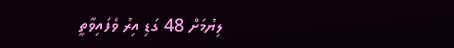ލިޔުމަށް 48 ގަޑި އިރު ވެފައިވާތީ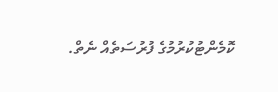ކޮމެންޓުކުރުމުގެ ފުރުސަތެއް ނެތް.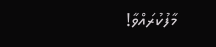މާފުކުރައްވާ!